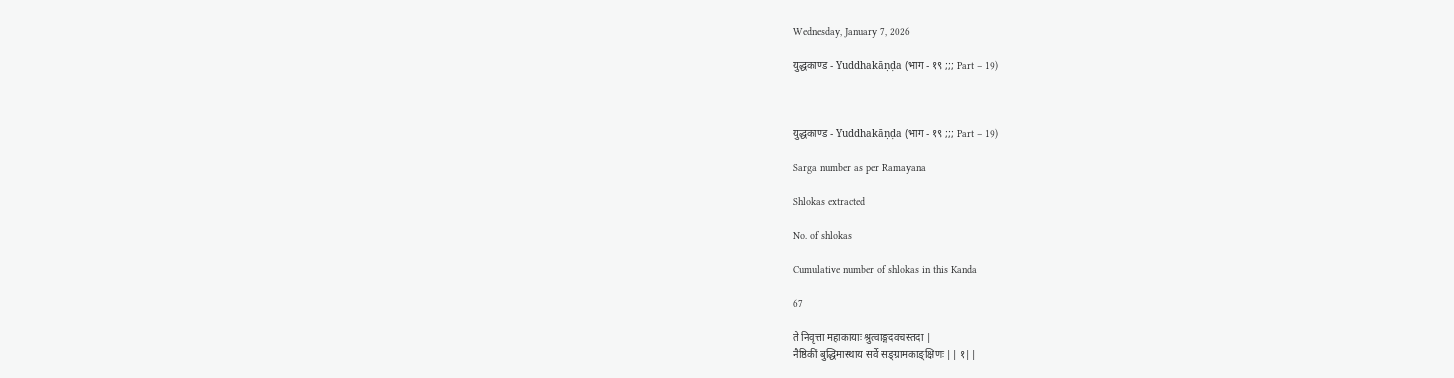Wednesday, January 7, 2026

युद्धकाण्ड - Yuddhakāṇḍa (भाग - १९ ;;; Part – 19)



युद्धकाण्ड - Yuddhakāṇḍa (भाग - १९ ;;; Part – 19)

Sarga number as per Ramayana

Shlokas extracted

No. of shlokas

Cumulative number of shlokas in this Kanda

67

ते निवृत्ता महाकायाः श्रुत्वाङ्गदवचस्तदा |
नैष्ठिकीं बुद्धिमास्थाय सर्वे सङ्ग्रामकाङ्क्षिणः || १||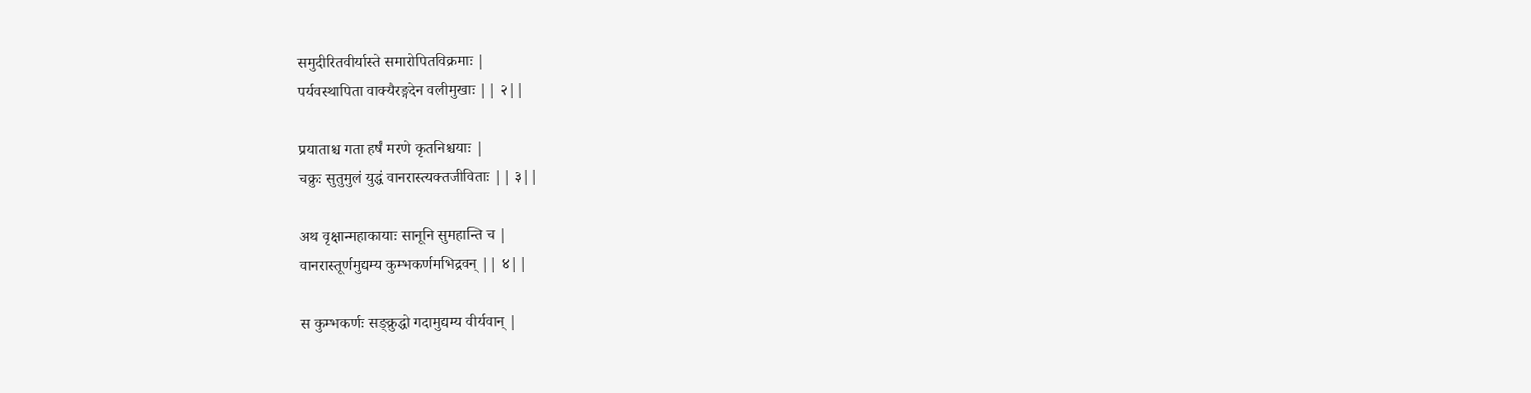समुदीरितवीर्यास्ते समारोपितविक्रमाः |
पर्यवस्थापिता वाक्यैरङ्गदेन वलीमुखाः || २||

प्रयाताश्च गता हर्षं मरणे कृतनिश्चयाः |
चक्रुः सुतुमुलं युद्धं वानरास्त्यक्तजीविताः || ३||

अथ वृक्षान्महाकायाः सानूनि सुमहान्ति च |
वानरास्तूर्णमुद्यम्य कुम्भकर्णमभिद्रवन् || ४||

स कुम्भकर्णः सङ्क्रुद्धो गदामुद्यम्य वीर्यवान् |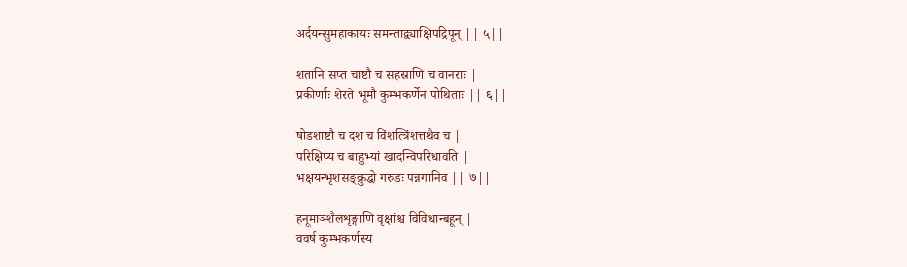अर्दयन्सुमहाकायः समन्ताद्व्याक्षिपद्रिपून् || ५||

शतानि सप्त चाष्टौ च सहस्राणि च वानराः |
प्रकीर्णाः शेरते भूमौ कुम्भकर्णेन पोथिताः || ६||

षोडशाष्टौ च दश च विंशत्त्रिंशत्तथैव च |
परिक्षिप्य च बाहुभ्यां खादन्विपरिधावति |
भक्षयन्भृशसङ्क्रुद्धो गरुडः पन्नगानिव || ७||

हनूमाञ्शैलशृङ्गाणि वृक्षांश्च विविधान्बहून् |
ववर्ष कुम्भकर्णस्य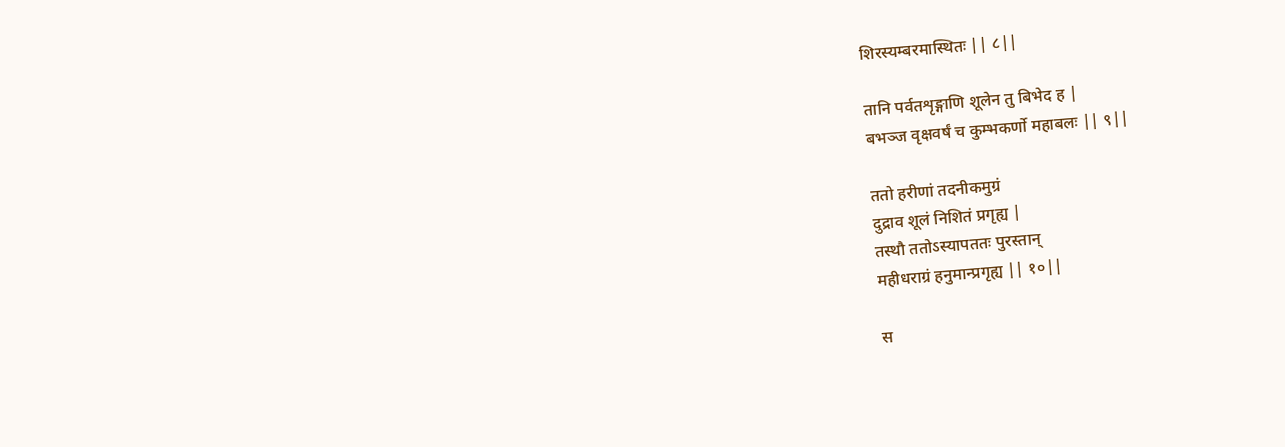शिरस्यम्बरमास्थितः || ८||

तानि पर्वतशृङ्गाणि शूलेन तु बिभेद ह |
बभञ्ज वृक्षवर्षं च कुम्भकर्णो महाबलः || ९||

ततो हरीणां तदनीकमुग्रं
दुद्राव शूलं निशितं प्रगृह्य |
तस्थौ ततोऽस्यापततः पुरस्तान्
महीधराग्रं हनुमान्प्रगृह्य || १०||

स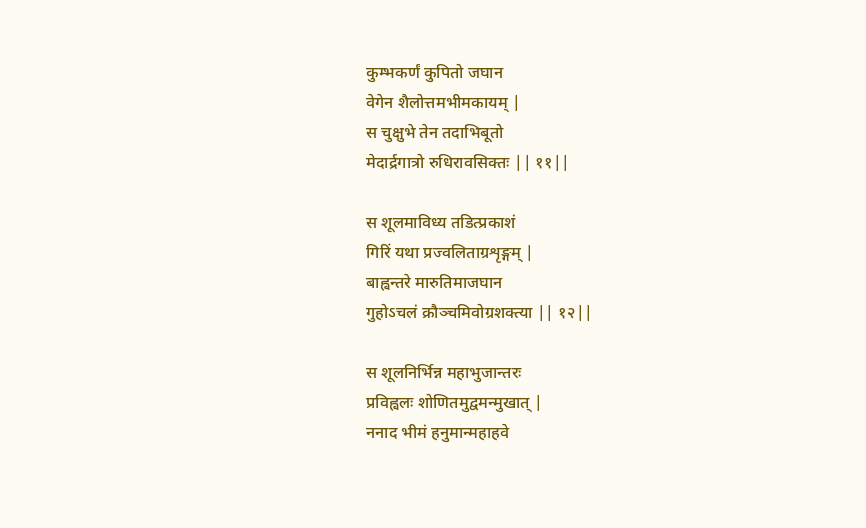कुम्भकर्णं कुपितो जघान
वेगेन शैलोत्तमभीमकायम् |
स चुक्षुभे तेन तदाभिबूतो
मेदार्द्रगात्रो रुधिरावसिक्तः || ११||

स शूलमाविध्य तडित्प्रकाशं
गिरिं यथा प्रज्वलिताग्रशृङ्गम् |
बाह्वन्तरे मारुतिमाजघान
गुहोऽचलं क्रौञ्चमिवोग्रशक्त्या || १२||

स शूलनिर्भिन्न महाभुजान्तरः
प्रविह्वलः शोणितमुद्वमन्मुखात् |
ननाद भीमं हनुमान्महाहवे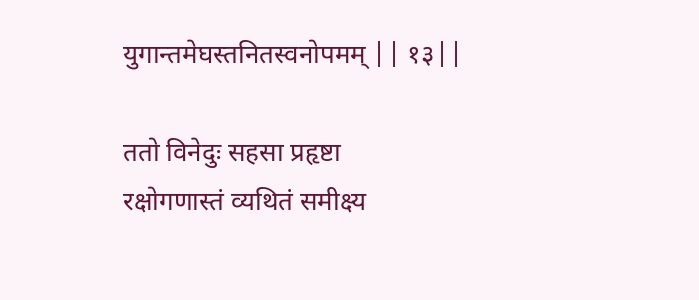युगान्तमेघस्तनितस्वनोपमम् || १३||

ततो विनेदुः सहसा प्रहृष्टा
रक्षोगणास्तं व्यथितं समीक्ष्य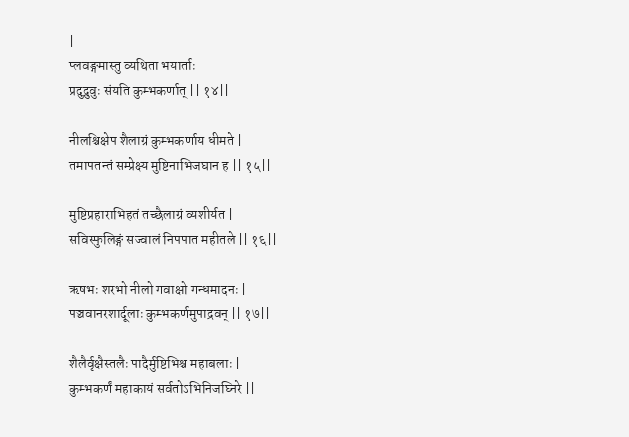|
प्लवङ्गमास्तु व्यथिता भयार्ताः
प्रदुद्रुवुः संयति कुम्भकर्णात् || १४||

नीलश्चिक्षेप शैलाग्रं कुम्भकर्णाय धीमते |
तमापतन्तं सम्प्रेक्ष्य मुष्टिनाभिजघान ह || १५||

मुष्टिप्रहाराभिहतं तच्छैलाग्रं व्यशीर्यत |
सविस्फुलिङ्गं सज्वालं निपपात महीतले || १६||

ऋषभः शरभो नीलो गवाक्षो गन्धमादनः |
पञ्चवानरशार्दूलाः कुम्भकर्णमुपाद्रवन् || १७||

शैलैर्वृक्षैस्तलैः पादैर्मुष्टिभिश्च महाबलाः |
कुम्भकर्णं महाकायं सर्वतोऽभिनिजघ्निरे ||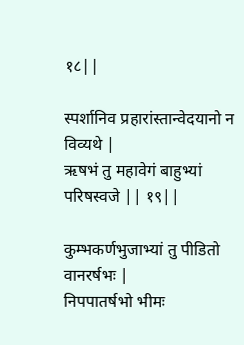१८||

स्पर्शानिव प्रहारांस्तान्वेदयानो न विव्यथे |
ऋषभं तु महावेगं बाहुभ्यां परिषस्वजे || १९||

कुम्भकर्णभुजाभ्यां तु पीडितो वानरर्षभः |
निपपातर्षभो भीमः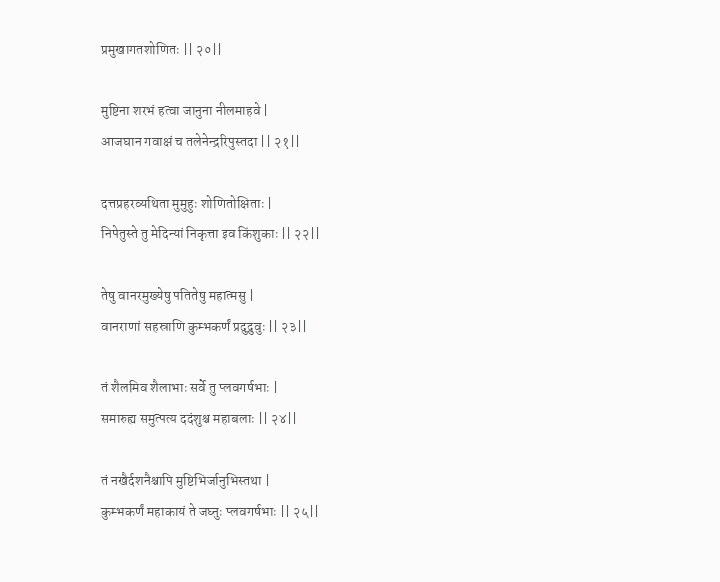प्रमुखागतशोणितः || २०||

मुष्टिना शरभं हत्वा जानुना नीलमाहवे |
आजघान गवाक्षं च तलेनेन्द्ररिपुस्तदा || २१||

दत्तप्रहरव्यथिता मुमुहुः शोणितोक्षिताः |
निपेतुस्ते तु मेदिन्यां निकृत्ता इव किंशुकाः || २२||

तेषु वानरमुख्येषु पतितेषु महात्मसु |
वानराणां सहस्राणि कुम्भकर्णं प्रदुद्रुवुः || २३||

तं शैलमिव शैलाभाः सर्वे तु प्लवगर्षभाः |
समारुह्य समुत्पत्य ददंशुश्च महाबलाः || २४||

तं नखैर्दशनैश्चापि मुष्टिभिर्जानुभिस्तथा |
कुम्भकर्णं महाकायं ते जघ्नुः प्लवगर्षभाः || २५||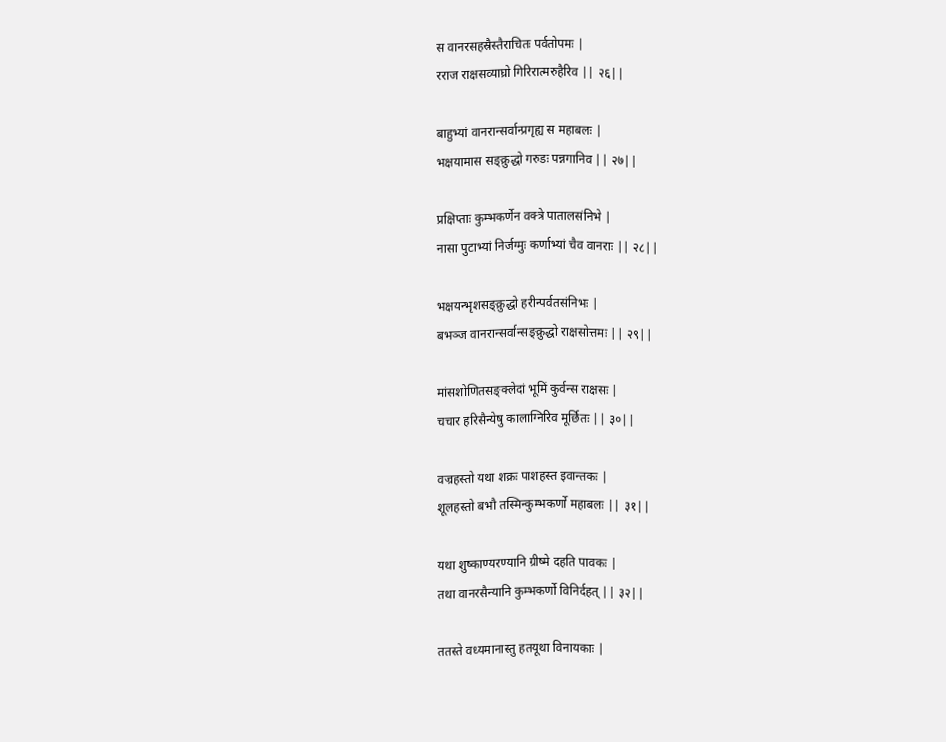स वानरसहस्रैस्तैराचितः पर्वतोपमः |
रराज राक्षसव्याघ्रो गिरिरात्मरुहैरिव || २६||

बाहुभ्यां वानरान्सर्वान्प्रगृह्य स महाबलः |
भक्षयामास सङ्क्रुद्धो गरुडः पन्नगानिव || २७||

प्रक्षिप्ताः कुम्भकर्णेन वक्त्रे पातालसंनिभे |
नासा पुटाभ्यां निर्जग्मुः कर्णाभ्यां चैव वानराः || २८||

भक्षयन्भृशसङ्क्रुद्धो हरीन्पर्वतसंनिभः |
बभञ्ज वानरान्सर्वान्सङ्क्रुद्धो राक्षसोत्तमः || २९||

मांसशोणितसङ्क्लेदां भूमिं कुर्वन्स राक्षसः |
चचार हरिसैन्येषु कालाग्निरिव मूर्छितः || ३०||

वज्रहस्तो यथा शक्रः पाशहस्त इवान्तकः |
शूलहस्तो बभौ तस्मिन्कुम्भकर्णो महाबलः || ३१||

यथा शुष्काण्यरण्यानि ग्रीष्मे दहति पावकः |
तथा वानरसैन्यानि कुम्भकर्णो विनिर्दहत् || ३२||

ततस्ते वध्यमानास्तु हतयूथा विनायकाः |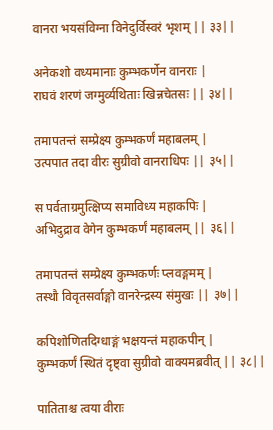वानरा भयसंविग्ना विनेदुर्विस्वरं भृशम् || ३३||

अनेकशो वध्यमानाः कुम्भकर्णेन वानराः |
राघवं शरणं जग्मुर्व्यथिताः खिन्नचेतसः || ३४||

तमापतन्तं सम्प्रेक्ष्य कुम्भकर्णं महाबलम् |
उत्पपात तदा वीरः सुग्रीवो वानराधिपः || ३५||

स पर्वताग्रमुत्क्षिप्य समाविध्य महाकपिः |
अभिदुद्राव वेगेन कुम्भकर्णं महाबलम् || ३६||

तमापतन्तं सम्प्रेक्ष्य कुम्भकर्णः प्लवङ्गमम् |
तस्थौ विवृतसर्वाङ्गो वानरेन्द्रस्य संमुखः || ३७||

कपिशोणितदिग्धाङ्गं भक्षयन्तं महाकपीन् |
कुम्भकर्णं स्थितं दृष्ट्वा सुग्रीवो वाक्यमब्रवीत् || ३८||

पातिताश्च त्वया वीराः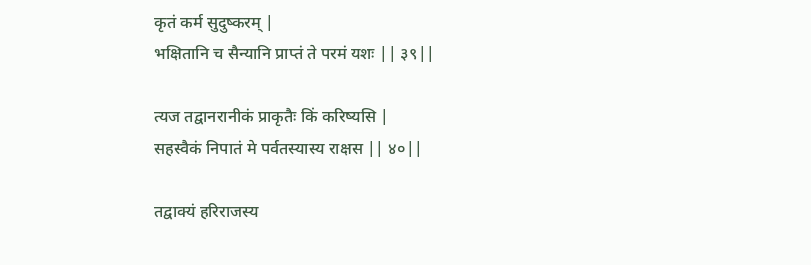कृतं कर्म सुदुष्करम् |
भक्षितानि च सैन्यानि प्राप्तं ते परमं यशः || ३९||

त्यज तद्वानरानीकं प्राकृतैः किं करिष्यसि |
सहस्वैकं निपातं मे पर्वतस्यास्य राक्षस || ४०||

तद्वाक्यं हरिराजस्य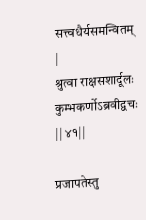सत्त्वधैर्यसमन्वितम् |
श्रुत्वा राक्षसशार्दूलः कुम्भकर्णोऽब्रवीद्वचः || ४१||

प्रजापतेस्तु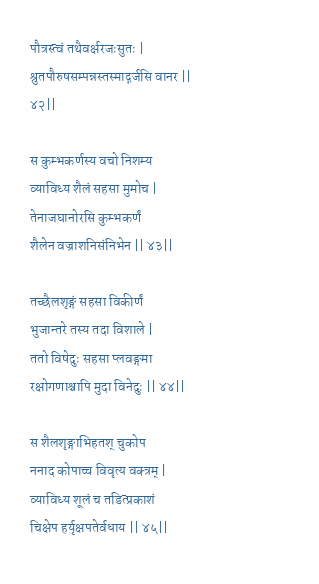पौत्रस्त्वं तथैवर्क्षरजःसुतः |
श्रुतपौरुषसम्पन्नस्तस्माद्गर्जसि वानर || ४२||

स कुम्भकर्णस्य वचो निशम्य
व्याविध्य शैलं सहसा मुमोच |
तेनाजघानोरसि कुम्भकर्णं
शैलेन वज्राशनिसंनिभेन || ४३||

तच्छैलशृङ्गं सहसा विकीर्णं
भुजान्तरे तस्य तदा विशाले |
ततो विषेदुः सहसा प्लवङ्गमा
रक्षोगणाश्चापि मुदा विनेदुः || ४४||

स शैलशृङ्गाभिहतश् चुकोप
ननाद कोपाच्च विवृत्य वक्त्रम् |
व्याविध्य शूलं च तडित्प्रकाशं
चिक्षेप हर्यृक्षपतेर्वधाय || ४५||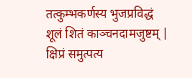तत्कुम्भकर्णस्य भुजप्रविद्धं
शूलं शितं काञ्चनदामजुष्टम् |
क्षिप्रं समुत्पत्य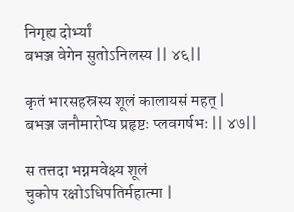निगृह्य दोर्भ्यां
बभञ्ज वेगेन सुतोऽनिलस्य || ४६||

कृतं भारसहस्रस्य शूलं कालायसं महत् |
बभञ्ज जनौमारोप्य प्रहृष्टः प्लवगर्षभः || ४७||

स तत्तदा भग्नमवेक्ष्य शूलं
चुकोप रक्षोऽधिपतिर्महात्मा |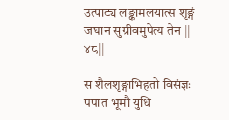उत्पाट्य लङ्कामलयात्स शृङ्गं
जघान सुग्रीवमुपेत्य तेन || ४८||

स शैलशृङ्गाभिहतो विसंज्ञः
पपात भूमौ युधि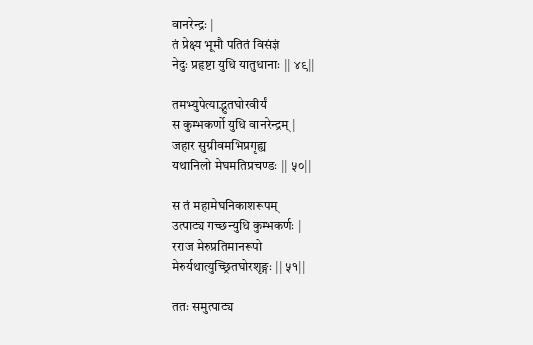वानरेन्द्रः |
तं प्रेक्ष्य भूमौ पतितं विसंज्ञं
नेदुः प्रहृष्टा युधि यातुधानाः || ४९||

तमभ्युपेत्याद्भुतघोरवीर्यं
स कुम्भकर्णो युधि वानरेन्द्रम् |
जहार सुग्रीवमभिप्रगृह्य
यथानिलो मेघमतिप्रचण्डः || ५०||

स तं महामेघनिकाशरूपम्
उत्पाट्य गच्छन्युधि कुम्भकर्णः |
रराज मेरुप्रतिमानरूपो
मेरुर्यथात्युच्छ्रितघोरशृङ्गः || ५१||

ततः समुत्पाट्य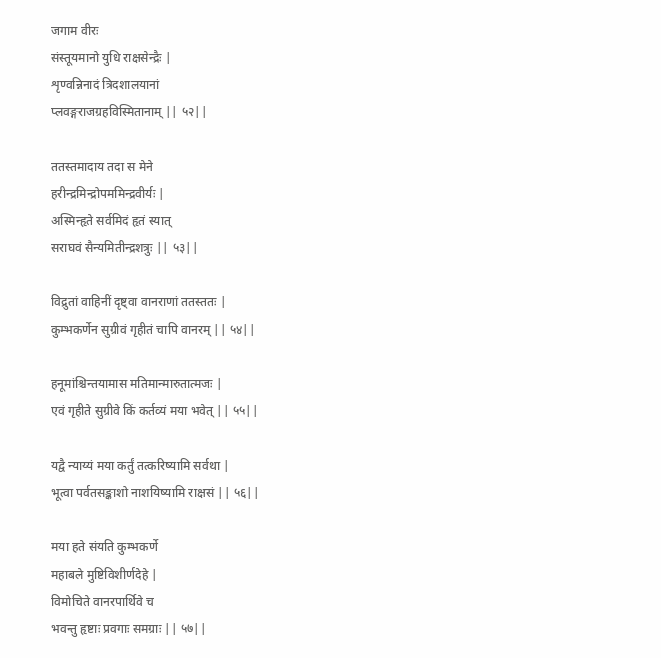जगाम वीरः
संस्तूयमानो युधि राक्षसेन्द्रैः |
शृण्वन्निनादं त्रिदशालयानां
प्लवङ्गराजग्रहविस्मितानाम् || ५२||

ततस्तमादाय तदा स मेने
हरीन्द्रमिन्द्रोपममिन्द्रवीर्यः |
अस्मिन्हृते सर्वमिदं हृतं स्यात्
सराघवं सैन्यमितीन्द्रशत्रुः || ५३||

विद्रुतां वाहिनीं दृष्ट्वा वानराणां ततस्ततः |
कुम्भकर्णेन सुग्रीवं गृहीतं चापि वानरम् || ५४||

हनूमांश्चिन्तयामास मतिमान्मारुतात्मजः |
एवं गृहीते सुग्रीवे किं कर्तव्यं मया भवेत् || ५५||

यद्वै न्याय्यं मया कर्तुं तत्करिष्यामि सर्वथा |
भूत्वा पर्वतसङ्काशो नाशयिष्यामि राक्षसं || ५६||

मया हते संयति कुम्भकर्णे
महाबले मुष्टिविशीर्णदेहे |
विमोचिते वानरपार्थिवे च
भवन्तु हृष्टाः प्रवगाः समग्राः || ५७||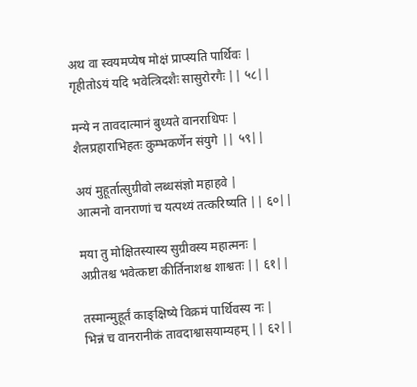अथ वा स्वयमप्येष मोक्षं प्राप्स्यति पार्थिवः |
गृहीतोऽयं यदि भवेत्त्रिदशैः सासुरोरगैः || ५८||

मन्ये न तावदात्मानं बुध्यते वानराधिपः |
शैलप्रहाराभिहतः कुम्भकर्णेन संयुगे || ५९||

अयं मुहूर्तात्सुग्रीवो लब्धसंज्ञो महाहवे |
आत्मनो वानराणां च यत्पथ्यं तत्करिष्यति || ६०||

मया तु मोक्षितस्यास्य सुग्रीवस्य महात्मनः |
अप्रीतश्च भवेत्कष्टा कीर्तिनाशश्च शाश्वतः || ६१||

तस्मान्मुहूर्तं काङ्क्षिष्ये विक्रमं पार्थिवस्य नः |
भिन्नं च वानरानीकं तावदाश्वासयाम्यहम् || ६२||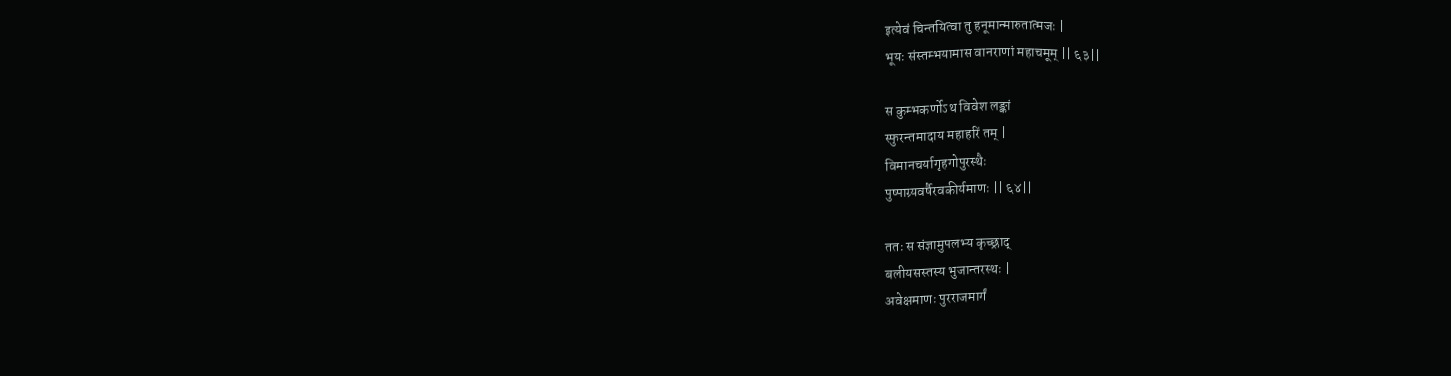इत्येवं चिन्तयित्वा तु हनूमान्मारुतात्मजः |
भूयः संस्तम्भयामास वानराणां महाचमूम् || ६३||

स कुम्भकर्णोऽथ विवेश लङ्कां
स्फुरन्तमादाय महाहरिं तम् |
विमानचर्यागृहगोपुरस्थैः
पुष्पाग्र्यवर्षैरवकीर्यमाणः || ६४||

ततः स संज्ञामुपलभ्य कृच्छ्राद्
बलीयसस्तस्य भुजान्तरस्थः |
अवेक्षमाणः पुरराजमार्गं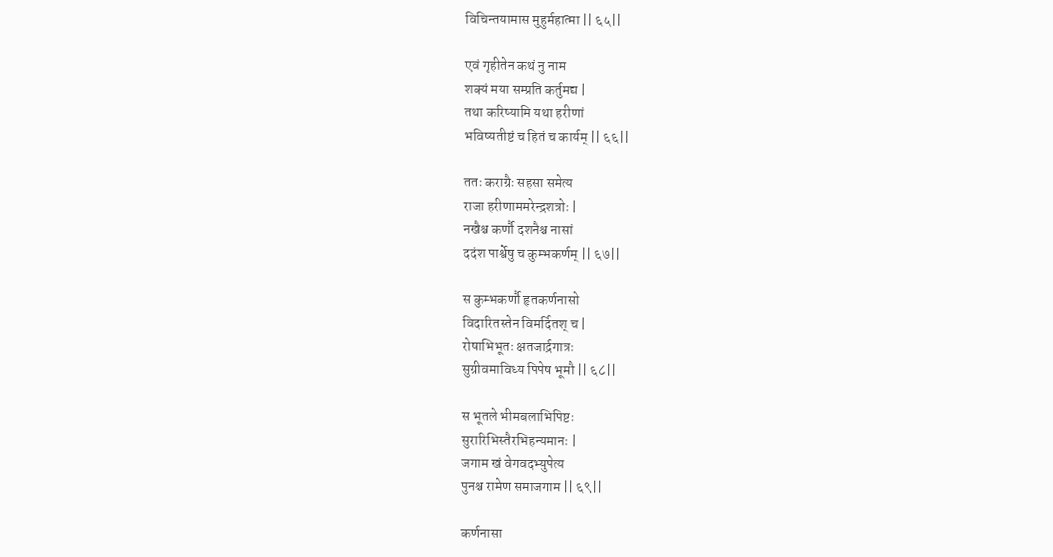विचिन्तयामास मुहुर्महात्मा || ६५||

एवं गृहीतेन कथं नु नाम
शक्यं मया सम्प्रति कर्तुमद्य |
तथा करिष्यामि यथा हरीणां
भविष्यतीष्टं च हितं च कार्यम् || ६६||

ततः कराग्रैः सहसा समेत्य
राजा हरीणाममरेन्द्रशत्रोः |
नखैश्च कर्णौ दशनैश्च नासां
ददंश पार्श्वेषु च कुम्भकर्णम् || ६७||

स कुम्भकर्णौ हृतकर्णनासो
विदारितस्तेन विमर्दितश् च |
रोषाभिभूतः क्षतजार्द्रगात्रः
सुग्रीवमाविध्य पिपेष भूमौ || ६८||

स भूतले भीमबलाभिपिष्टः
सुरारिभिस्तैरभिहन्यमानः |
जगाम खं वेगवदभ्युपेत्य
पुनश्च रामेण समाजगाम || ६९||

कर्णनासा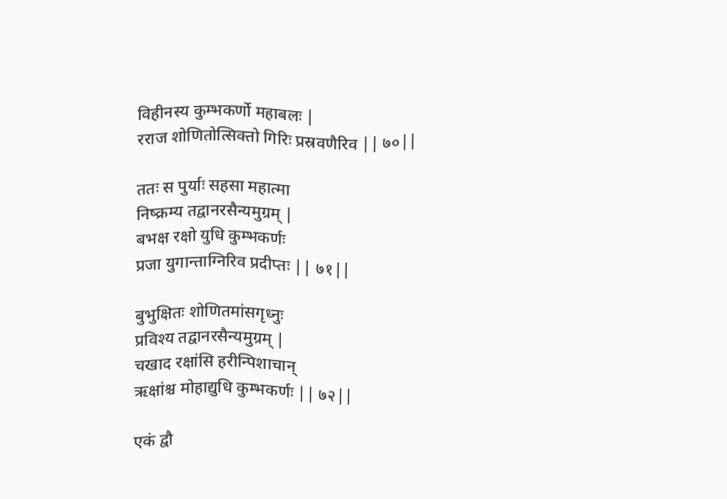विहीनस्य कुम्भकर्णो महाबलः |
रराज शोणितोत्सिक्तो गिरिः प्रस्रवणैरिव || ७०||

ततः स पुर्याः सहसा महात्मा
निष्क्रम्य तद्वानरसैन्यमुग्रम् |
बभक्ष रक्षो युधि कुम्भकर्णः
प्रजा युगान्ताग्निरिव प्रदीप्तः || ७१||

बुभुक्षितः शोणितमांसगृध्नुः
प्रविश्य तद्वानरसैन्यमुग्रम् |
चखाद रक्षांसि हरीन्पिशाचान्
ऋक्षांश्च मोहाद्युधि कुम्भकर्णः || ७२||

एकं द्वौ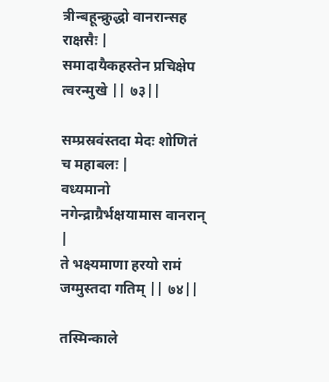त्रीन्बहून्क्रुद्धो वानरान्सह राक्षसैः |
समादायैकहस्तेन प्रचिक्षेप त्वरन्मुखे || ७३||

सम्प्रस्रवंस्तदा मेदः शोणितं च महाबलः |
वध्यमानो नगेन्द्राग्रैर्भक्षयामास वानरान् |
ते भक्ष्यमाणा हरयो रामं जग्मुस्तदा गतिम् || ७४||

तस्मिन्काले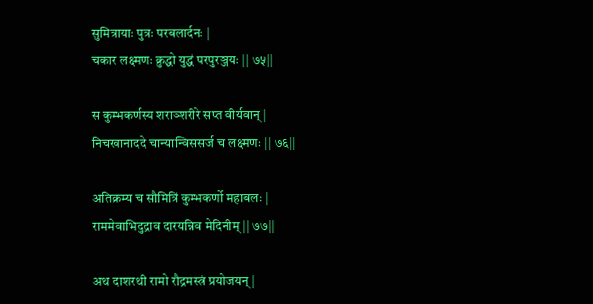सुमित्रायाः पुत्रः परबलार्दनः |
चकार लक्ष्मणः क्रुद्धो युद्धं परपुरञ्जयः || ७५||

स कुम्भकर्णस्य शराञ्शरीरे सप्त वीर्यवान् |
निचखानाददे चान्यान्विससर्ज च लक्ष्मणः || ७६||

अतिक्रम्य च सौमित्रिं कुम्भकर्णो महाबलः |
राममेवाभिदुद्राव दारयन्निव मेदिनीम् || ७७||

अथ दाशरथी रामो रौद्रमस्त्रं प्रयोजयन् |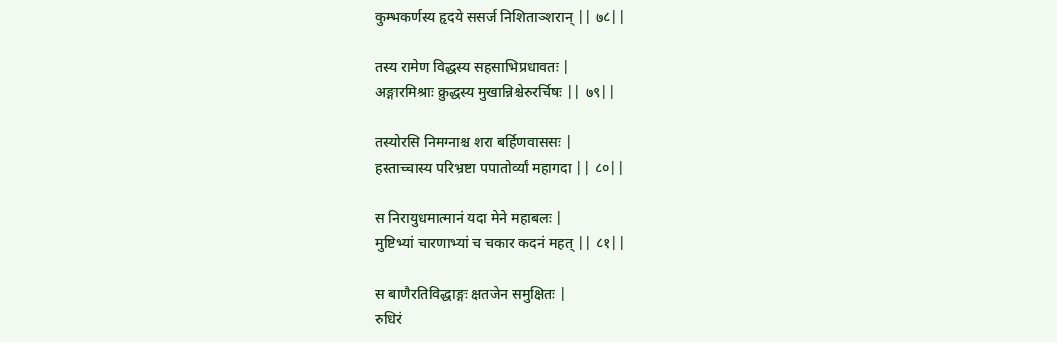कुम्भकर्णस्य हृदये ससर्ज निशिताञ्शरान् || ७८||

तस्य रामेण विद्धस्य सहसाभिप्रधावतः |
अङ्गारमिश्राः क्रुद्धस्य मुखान्निश्चेरुरर्चिषः || ७९||

तस्योरसि निमग्नाश्च शरा बर्हिणवाससः |
हस्ताच्चास्य परिभ्रष्टा पपातोर्व्यां महागदा || ८०||

स निरायुधमात्मानं यदा मेने महाबलः |
मुष्टिभ्यां चारणाभ्यां च चकार कदनं महत् || ८१||

स बाणैरतिविद्धाङ्गः क्षतजेन समुक्षितः |
रुधिरं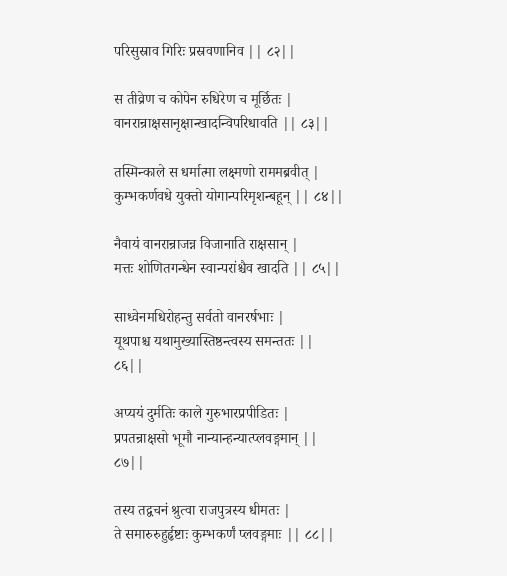परिसुस्राव गिरिः प्रस्रवणानिव || ८२||

स तीव्रेण च कोपेन रुधिरेण च मूर्छितः |
वानरान्राक्षसानृक्षान्खादन्विपरिधावति || ८३||

तस्मिन्काले स धर्मात्मा लक्ष्मणो राममब्रवीत् |
कुम्भकर्णवधे युक्तो योगान्परिमृशन्बहून् || ८४||

नैवायं वानरान्राजन्न विजानाति राक्षसान् |
मत्तः शोणितगन्धेन स्वान्परांश्चैव खादति || ८५||

साध्वेनमधिरोहन्तु सर्वतो वानरर्षभाः |
यूथपाश्च यथामुख्यास्तिष्ठन्त्वस्य समन्ततः || ८६||

अप्ययं दुर्मतिः काले गुरुभारप्रपीडितः |
प्रपतन्राक्षसो भूमौ नान्यान्हन्यात्प्लवङ्गमान् || ८७||

तस्य तद्वचनं श्रुत्वा राजपुत्रस्य धीमतः |
ते समारुरुहुर्हृष्टाः कुम्भकर्णं प्लवङ्गमाः || ८८||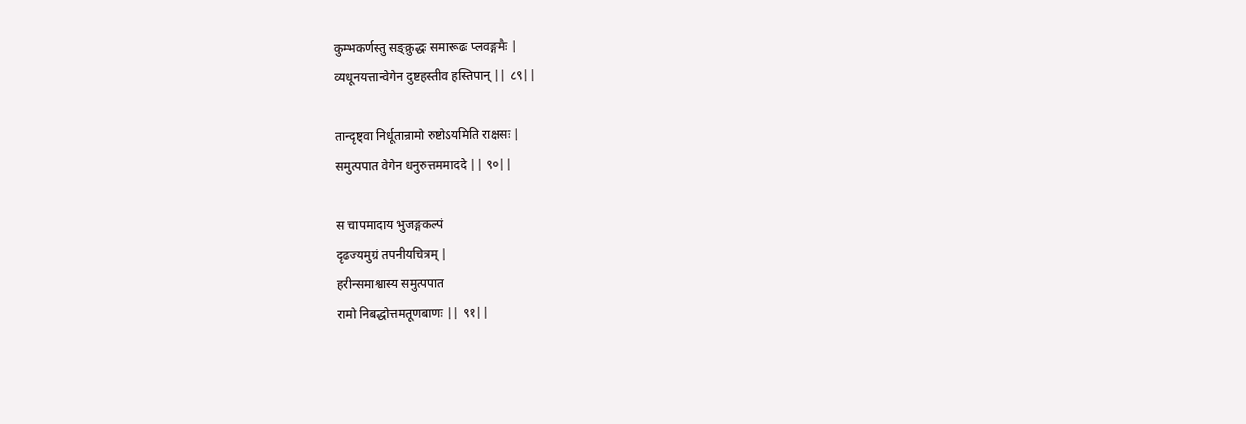कुम्भकर्णस्तु सङ्क्रुद्धः समारूढः प्लवङ्गमैः |
व्यधूनयत्तान्वेगेन दुष्टहस्तीव हस्तिपान् || ८९||

तान्दृष्ट्वा निर्धूतान्रामो रुष्टोऽयमिति राक्षसः |
समुत्पपात वेगेन धनुरुत्तममाददे || ९०||

स चापमादाय भुजङ्गकल्पं
दृढज्यमुग्रं तपनीयचित्रम् |
हरीन्समाश्वास्य समुत्पपात
रामो निबद्धोत्तमतूणबाणः || ९१||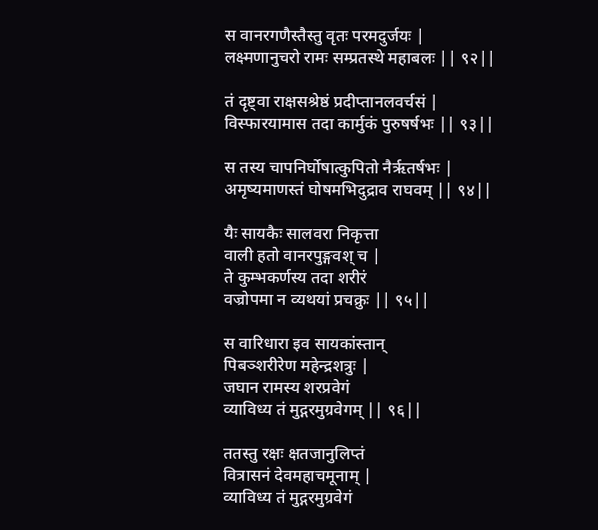स वानरगणैस्तैस्तु वृतः परमदुर्जयः |
लक्ष्मणानुचरो रामः सम्प्रतस्थे महाबलः || ९२||

तं दृष्ट्वा राक्षसश्रेष्ठं प्रदीप्तानलवर्चसं |
विस्फारयामास तदा कार्मुकं पुरुषर्षभः || ९३||

स तस्य चापनिर्घोषात्कुपितो नैरृतर्षभः |
अमृष्यमाणस्तं घोषमभिदुद्राव राघवम् || ९४||

यैः सायकैः सालवरा निकृत्ता
वाली हतो वानरपुङ्गवश् च |
ते कुम्भकर्णस्य तदा शरीरं
वज्रोपमा न व्यथयां प्रचक्रुः || ९५||

स वारिधारा इव सायकांस्तान्
पिबञ्शरीरेण महेन्द्रशत्रुः |
जघान रामस्य शरप्रवेगं
व्याविध्य तं मुद्गरमुग्रवेगम् || ९६||

ततस्तु रक्षः क्षतजानुलिप्तं
वित्रासनं देवमहाचमूनाम् |
व्याविध्य तं मुद्गरमुग्रवेगं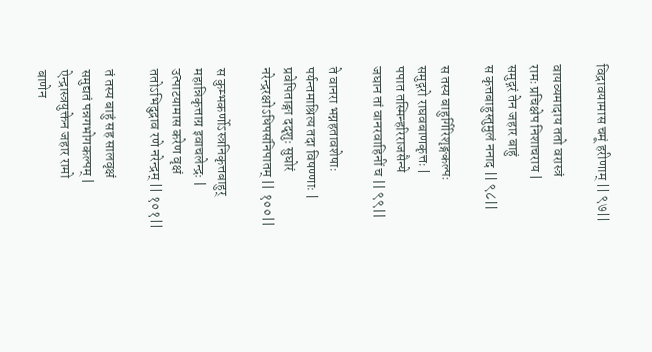विद्रावयामास चमूं हरीणाम् || ९७||

वायव्यमादाय ततो वरास्त्रं
रामः प्रचिक्षेप निशाचराय |
समुद्गरं तेन जहार बाहुं
स कृत्तबाहुस्तुमुलं ननाद || ९८||

स तस्य बाहुर्गिरिशृङ्गकल्पः
समुद्गरो राघवबाणकृत्तः |
पपात तस्मिन्हरिराजसैन्ये
जघान तां वानरवाहिनीं च || ९९||

ते वानरा भग्नहतावशेषाः
पर्यन्तमाश्रित्य तदा विषण्णाः |
प्रवेपिताङ्गा ददृशुः सुघोरं
नरेन्द्ररक्षोऽधिपसंनिपातम् || १००||

स कुम्भकर्णोऽस्त्रनिकृत्तबाहुर्
महान्निकृत्ताग्र इवाचलेन्द्रः |
उत्पाटयामास करेण वृक्षं
ततोऽभिदुद्राव रणे नरेन्द्रम् || १०१||

तं तस्य बाहुं सह सालवृक्षं
समुद्यतं पन्नगभोगकल्पम् |
ऐन्द्रास्त्रयुक्तेन जहार रामो
बाणेन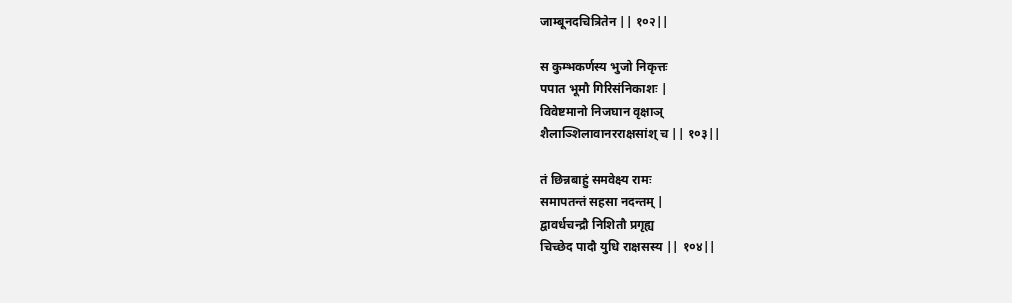जाम्बूनदचित्रितेन || १०२||

स कुम्भकर्णस्य भुजो निकृत्तः
पपात भूमौ गिरिसंनिकाशः |
विवेष्टमानो निजघान वृक्षाञ्
शैलाञ्शिलावानरराक्षसांश् च || १०३||

तं छिन्नबाहुं समवेक्ष्य रामः
समापतन्तं सहसा नदन्तम् |
द्वावर्धचन्द्रौ निशितौ प्रगृह्य
चिच्छेद पादौ युधि राक्षसस्य || १०४||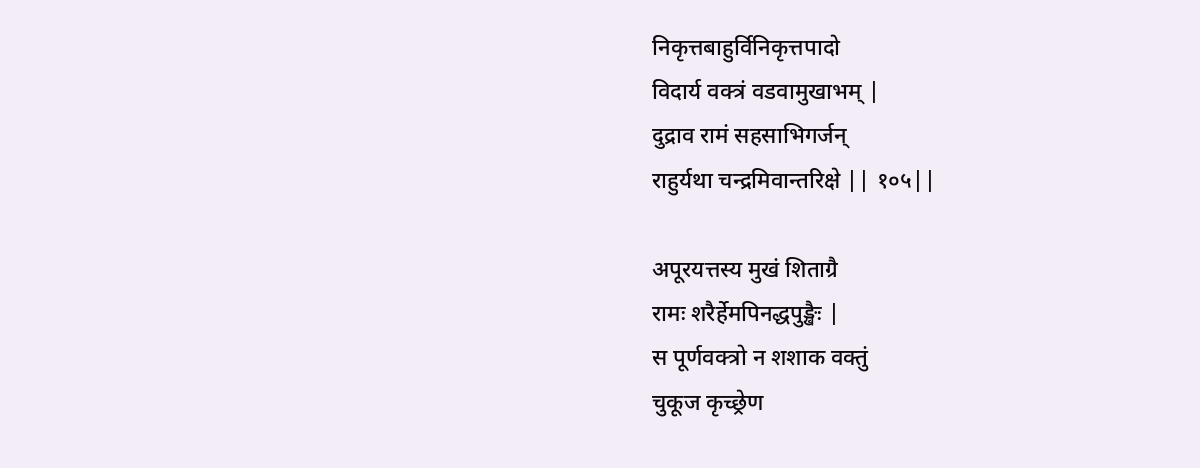निकृत्तबाहुर्विनिकृत्तपादो
विदार्य वक्त्रं वडवामुखाभम् |
दुद्राव रामं सहसाभिगर्जन्
राहुर्यथा चन्द्रमिवान्तरिक्षे || १०५||

अपूरयत्तस्य मुखं शिताग्रै
रामः शरैर्हेमपिनद्धपुङ्खैः |
स पूर्णवक्त्रो न शशाक वक्तुं
चुकूज कृच्छ्रेण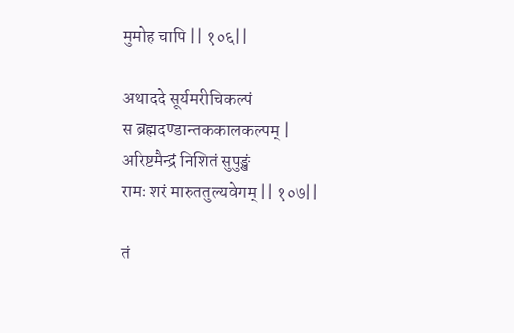मुमोह चापि || १०६||

अथाददे सूर्यमरीचिकल्पं
स ब्रह्मदण्डान्तककालकल्पम् |
अरिष्टमैन्द्रं निशितं सुपुङ्खं
रामः शरं मारुततुल्यवेगम् || १०७||

तं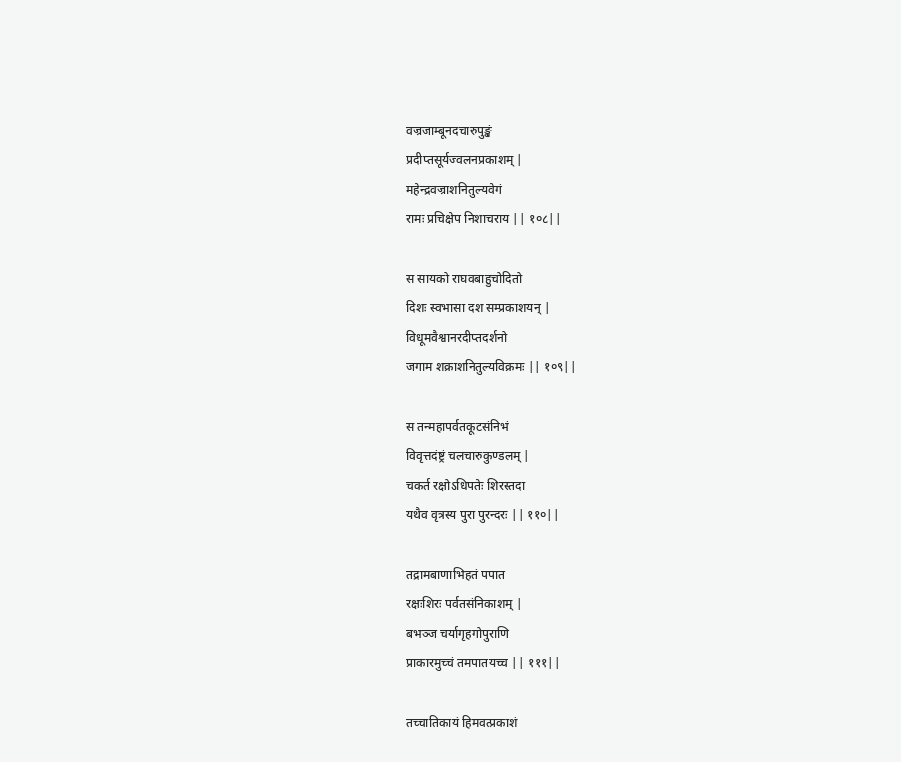वज्रजाम्बूनदचारुपुङ्खं
प्रदीप्तसूर्यज्वलनप्रकाशम् |
महेन्द्रवज्राशनितुल्यवेगं
रामः प्रचिक्षेप निशाचराय || १०८||

स सायको राघवबाहुचोदितो
दिशः स्वभासा दश सम्प्रकाशयन् |
विधूमवैश्वानरदीप्तदर्शनो
जगाम शक्राशनितुल्यविक्रमः || १०९||

स तन्महापर्वतकूटसंनिभं
विवृत्तदंष्ट्रं चलचारुकुण्डलम् |
चकर्त रक्षोऽधिपतेः शिरस्तदा
यथैव वृत्रस्य पुरा पुरन्दरः || ११०||

तद्रामबाणाभिहतं पपात
रक्षःशिरः पर्वतसंनिकाशम् |
बभञ्ज चर्यागृहगोपुराणि
प्राकारमुच्चं तमपातयच्च || १११||

तच्चातिकायं हिमवत्प्रकाशं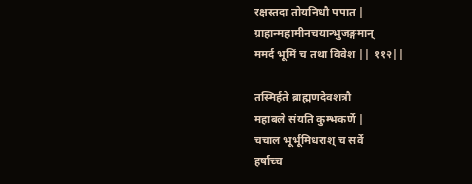रक्षस्तदा तोयनिधौ पपात |
ग्राहान्महामीनचयान्भुजङ्गमान्
ममर्द भूमिं च तथा विवेश || ११२||

तस्मिर्हते ब्राह्मणदेवशत्रौ
महाबले संयति कुम्भकर्णे |
चचाल भूर्भूमिधराश् च सर्वे
हर्षाच्च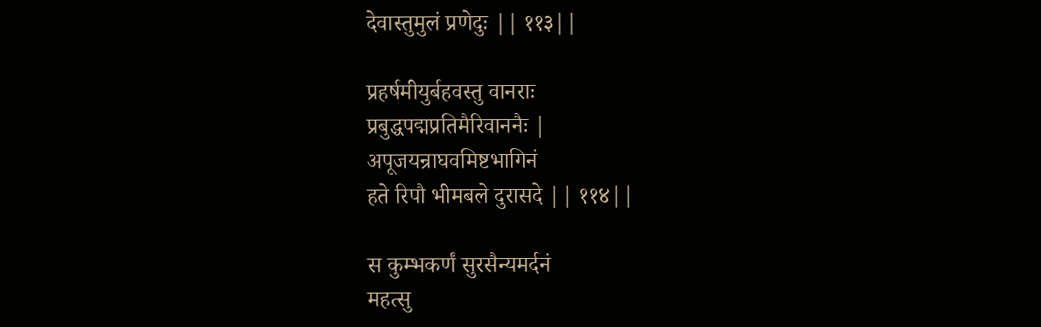देवास्तुमुलं प्रणेदुः || ११३||

प्रहर्षमीयुर्बहवस्तु वानराः
प्रबुद्धपद्मप्रतिमैरिवाननैः |
अपूजयन्राघवमिष्टभागिनं
हते रिपौ भीमबले दुरासदे || ११४||

स कुम्भकर्णं सुरसैन्यमर्दनं
महत्सु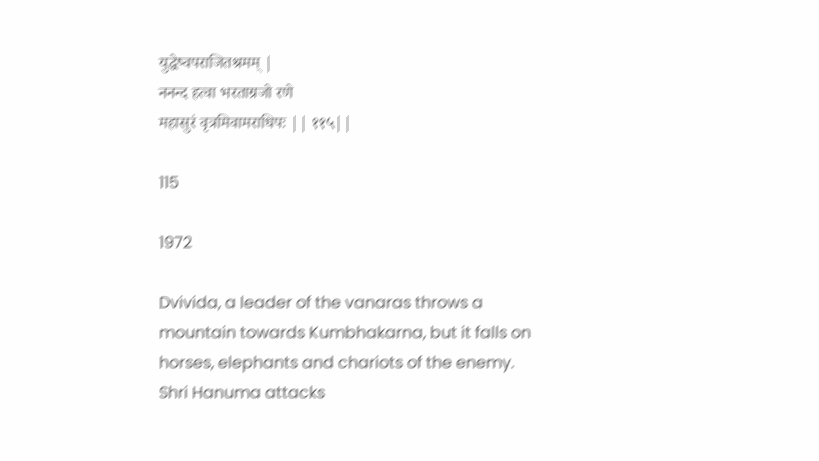युद्धेष्वपराजितश्रमम् |
ननन्द हत्वा भरताग्रजो रणे
महासुरं वृत्रमिवामराधिपः || ११५||

115

1972

Dvivida, a leader of the vanaras throws a mountain towards Kumbhakarna, but it falls on horses, elephants and chariots of the enemy. Shri Hanuma attacks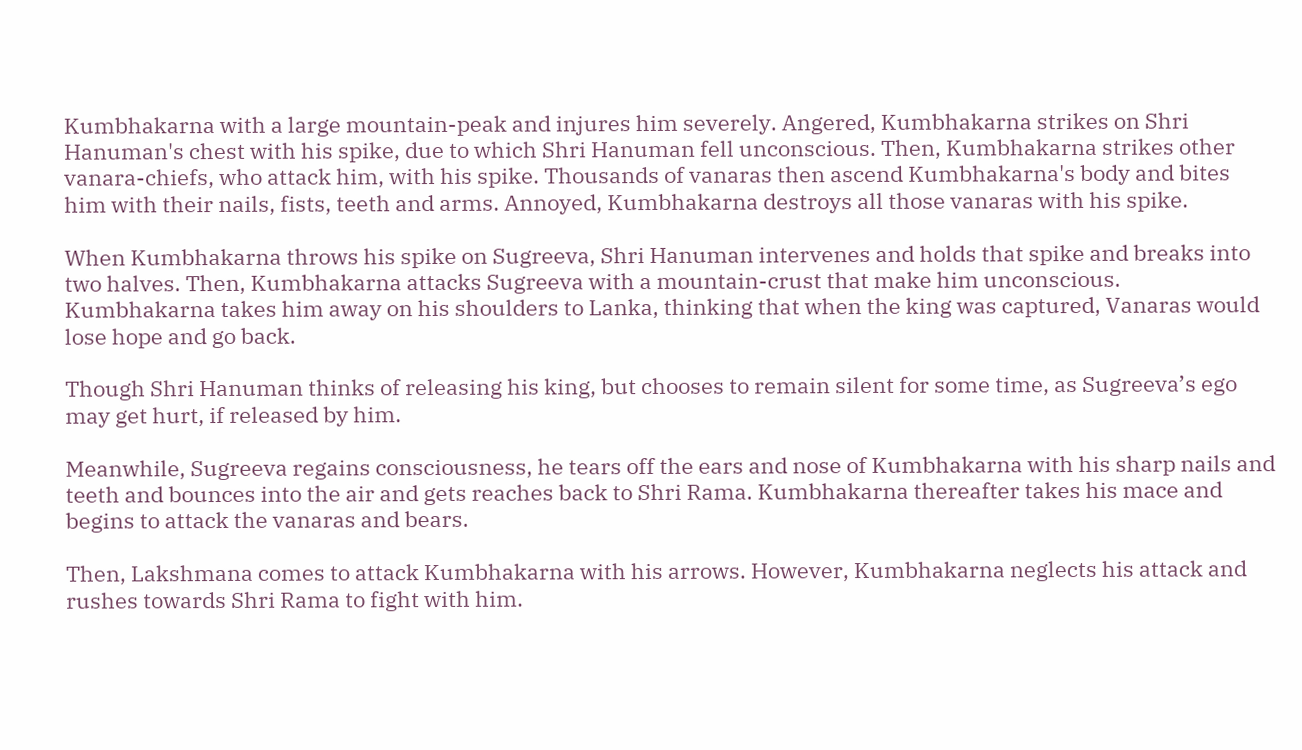Kumbhakarna with a large mountain-peak and injures him severely. Angered, Kumbhakarna strikes on Shri Hanuman's chest with his spike, due to which Shri Hanuman fell unconscious. Then, Kumbhakarna strikes other vanara-chiefs, who attack him, with his spike. Thousands of vanaras then ascend Kumbhakarna's body and bites him with their nails, fists, teeth and arms. Annoyed, Kumbhakarna destroys all those vanaras with his spike.

When Kumbhakarna throws his spike on Sugreeva, Shri Hanuman intervenes and holds that spike and breaks into two halves. Then, Kumbhakarna attacks Sugreeva with a mountain-crust that make him unconscious.  Kumbhakarna takes him away on his shoulders to Lanka, thinking that when the king was captured, Vanaras would lose hope and go back.

Though Shri Hanuman thinks of releasing his king, but chooses to remain silent for some time, as Sugreeva’s ego may get hurt, if released by him.

Meanwhile, Sugreeva regains consciousness, he tears off the ears and nose of Kumbhakarna with his sharp nails and teeth and bounces into the air and gets reaches back to Shri Rama. Kumbhakarna thereafter takes his mace and begins to attack the vanaras and bears.

Then, Lakshmana comes to attack Kumbhakarna with his arrows. However, Kumbhakarna neglects his attack and rushes towards Shri Rama to fight with him.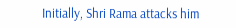Initially, Shri Rama attacks him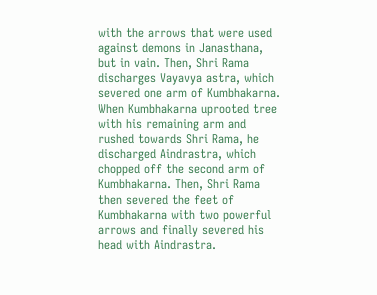with the arrows that were used against demons in Janasthana, but in vain. Then, Shri Rama discharges Vayavya astra, which severed one arm of Kumbhakarna. When Kumbhakarna uprooted tree with his remaining arm and rushed towards Shri Rama, he discharged Aindrastra, which chopped off the second arm of Kumbhakarna. Then, Shri Rama then severed the feet of Kumbhakarna with two powerful arrows and finally severed his head with Aindrastra.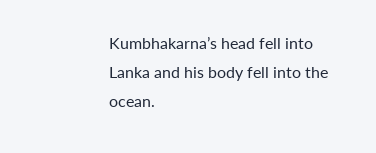Kumbhakarna’s head fell into Lanka and his body fell into the ocean.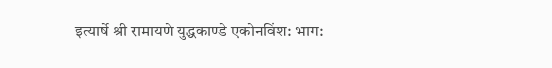इत्यार्षे श्री रामायणे युद्धकाण्डे एकोनविंश: भाग: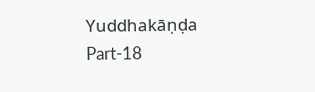Yuddhakāṇḍa Part-18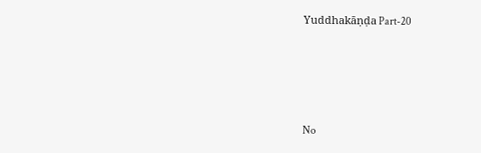Yuddhakāṇḍa Part-20





No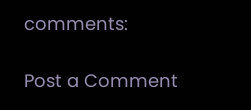comments:

Post a Comment